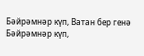Бәйрәмнәр күп, Ватан бер генә
Бәйрәмнәр күп,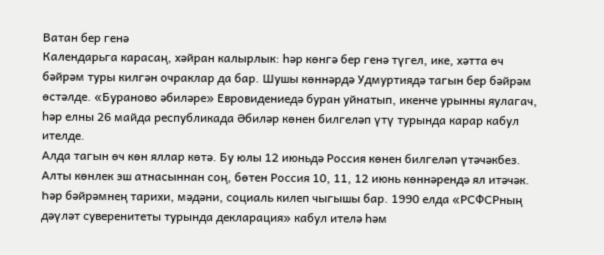Ватан бер генә
Календарьга карасаң, хәйран калырлык: һәр көнгә бер генә түгел, ике, хәтта өч бәйрәм туры килгән очраклар да бар. Шушы көннәрдә Удмуртиядә тагын бер бәйрәм өстәлде. «Бураново әбиләре» Евровидениедә буран уйнатып, икенче урынны яулагач, һәр елны 26 майда республикада Әбиләр көнен билгеләп үтү турында карар кабул ителде.
Алда тагын өч көн яллар көтә. Бу юлы 12 июньдә Россия көнен билгеләп үтәчәкбез. Алты көнлек эш атнасыннан соң, бөтен Россия 10, 11, 12 июнь көннәрендә ял итәчәк. Һәр бәйрәмнең тарихи, мәдәни, социаль килеп чыгышы бар. 1990 елда «РСФСРның дәүләт суверенитеты турында декларация» кабул ителә һәм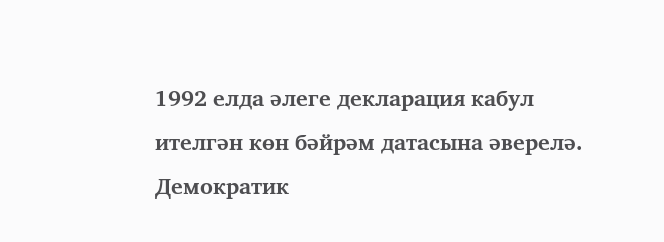1992 елда әлеге декларация кабул ителгән көн бәйрәм датасына әверелә. Демократик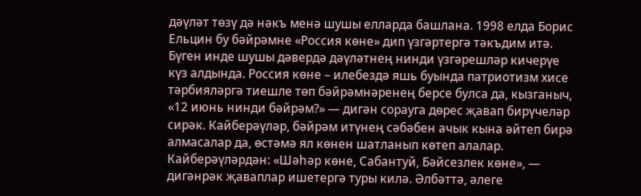дәүләт төзү дә нәкъ менә шушы елларда башлана. 1998 елда Борис Ельцин бу бәйрәмне «Россия көне» дип үзгәртергә тәкъдим итә.
Бүген инде шушы дәвердә дәүләтнең нинди үзгәрешләр кичерүе күз алдында. Россия көне – илебездә яшь буында патриотизм хисе тәрбияләргә тиешле төп бәйрәмнәренең берсе булса да, кызганыч, «12 июнь нинди бәйрәм?» — дигән сорауга дөрес җавап бирүчеләр сирәк. Кайберәүләр, бәйрәм итүнең сәбәбен ачык кына әйтеп бирә алмасалар да, өстәмә ял көнен шатланып көтеп алалар. Кайберәүләрдән: «Шәһәр көне, Сабантуй, Бәйсезлек көне», — дигәнрәк җаваплар ишетергә туры килә. Әлбәттә, әлеге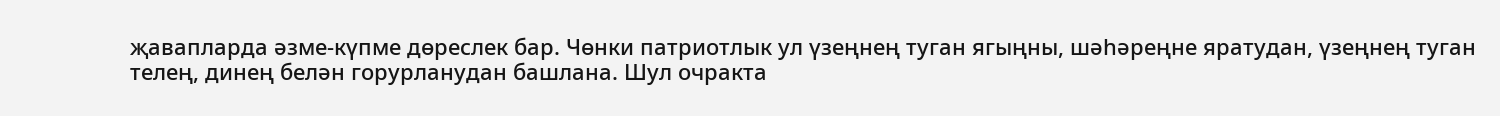җавапларда әзме-күпме дөреслек бар. Чөнки патриотлык ул үзеңнең туган ягыңны, шәһәреңне яратудан, үзеңнең туган телең, динең белән горурланудан башлана. Шул очракта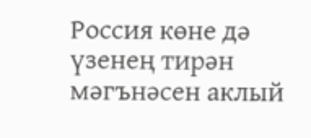Россия көне дә үзенең тирән мәгънәсен аклый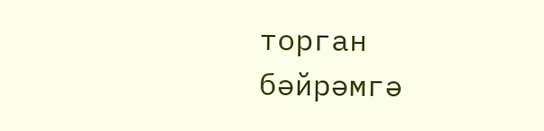торган бәйрәмгә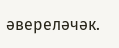әвереләчәк.